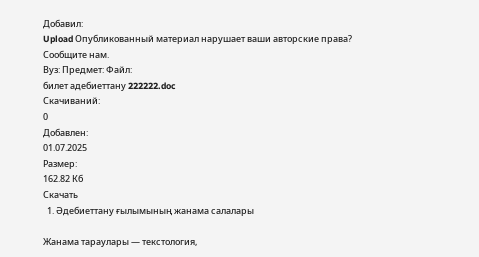Добавил:
Upload Опубликованный материал нарушает ваши авторские права? Сообщите нам.
Вуз: Предмет: Файл:
билет адебиеттану 222222.doc
Скачиваний:
0
Добавлен:
01.07.2025
Размер:
162.82 Кб
Скачать
  1. Әдебиеттану ғылымының жанама салалары

Жанама тараулары — текстология,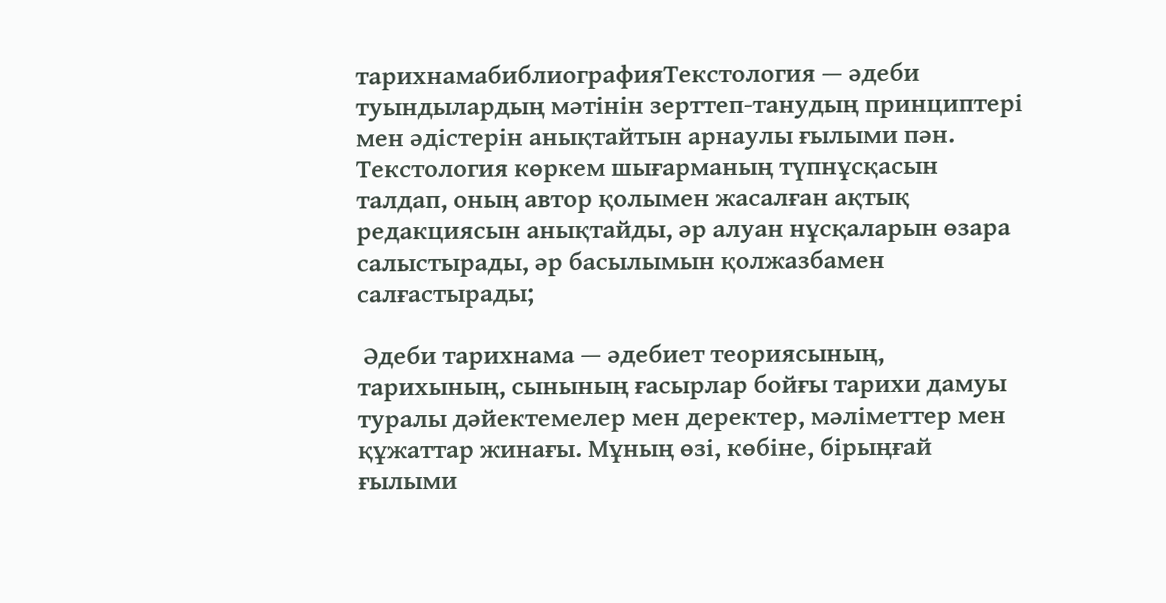тарихнамабиблиографияТекстология — әдеби туындылардың мәтінін зерттеп-танудың принциптері мен әдістерін анықтайтын арнаулы ғылыми пән. Текстология көркем шығарманың түпнұсқасын талдап, оның автор қолымен жасалған ақтық редакциясын анықтайды, әр алуан нұсқаларын өзара салыстырады, әр басылымын қолжазбамен салғастырады;

 Әдеби тарихнама — әдебиет теориясының, тарихының, сынының ғасырлар бойғы тарихи дамуы туралы дәйектемелер мен деректер, мәліметтер мен құжаттар жинағы. Мұның өзі, көбіне, бірыңғай ғылыми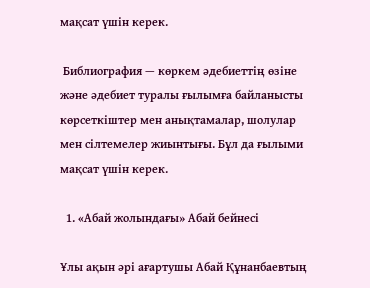мақсат үшін керек.

 Библиография — көркем әдебиеттің өзіне және әдебиет туралы ғылымға байланысты көрсеткіштер мен анықтамалар, шолулар мен сілтемелер жиынтығы. Бұл да ғылыми мақсат үшін керек.

  1. «Абай жолындағы» Абай бейнесі

Ұлы ақын әрі ағартушы Абай Құнанбаевтың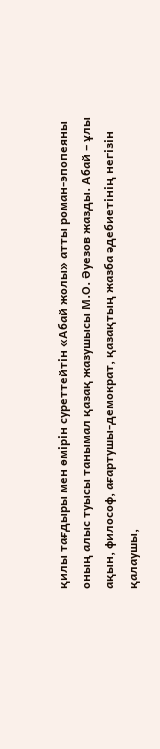қилы тағдыры мен өмірін суреттейтін «Абай жолы» атты роман-эпопеяны оның алыс туысы танымал қазақ жазушысы М.О. Әуезов жазды. Абай – ұлы ақын, философ, ағартушы-демократ, қазақтың жазба әдебиетінің негізін қалаушы,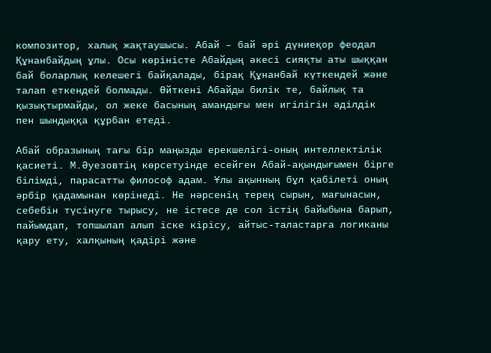композитор, халық жақтаушысы. Абай – бай әрі дүниеқор феодал Құнанбайдың ұлы. Осы көріністе Абайдың әкесі сияқты аты шыққан бай боларлық келешегі байқалады, бірақ Құнанбай күткендей және талап еткендей болмады. Өйткені Абайды билік те, байлық та қызықтырмайды, ол жеке басының амандығы мен игілігін әділдік пен шындыққа құрбан етеді.

Абай образының тағы бір маңызды ерекшелігі-оның интеллектілік қасиеті. М.Әуезовтің көрсетуінде есейген Абай-ақындығымен бірге білімді, парасатты философ адам. Ұлы ақынның бұл қабілеті оның әрбір қадамынан көрінеді. Не нәрсенің терең сырын, мағынасын, себебін түсінуге тырысу, не істесе де сол істің байыбына барып, пайымдап, топшылап алып іске кірісу, айтыс-таластарға логиканы қару ету, халқының қадірі және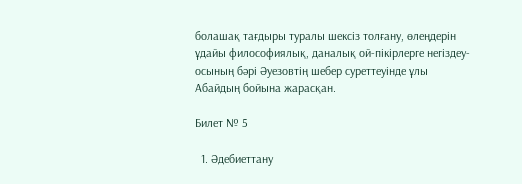болашақ тағдыры туралы шексіз толғану, өлеңдерін ұдайы философиялық, даналық ой-пікірлерге негіздеу-осының бәрі Әуезовтің шебер суреттеуінде ұлы Абайдың бойына жарасқан.

Билет № 5

  1. Әдебиеттану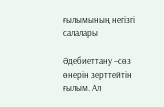ғылымының негізгі салалары

Әдебиеттану –сөз өнерін зерттейтін ғылым. Ал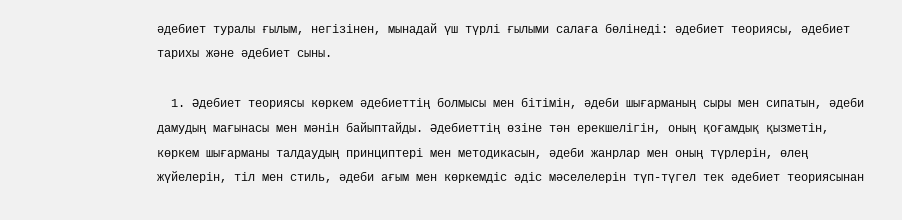әдебиет туралы ғылым, негізінен, мынадай үш түрлі ғылыми салаға бөлінеді: әдебиет теориясы, әдебиет тарихы және әдебиет сыны.

  1. Әдебиет теориясы көркем әдебиеттің болмысы мен бітімін, әдеби шығарманың сыры мен сипатын, әдеби дамудың мағынасы мен мәнін байыптайды. Әдебиеттің өзіне тән ерекшелігін, оның қоғамдық қызметін, көркем шығарманы талдаудың принциптері мен методикасын, әдеби жанрлар мен оның түрлерін, өлең жүйелерін, тіл мен стиль, әдеби ағым мен көркемдіс әдіс мәселелерін түп-түгел тек әдебиет теориясынан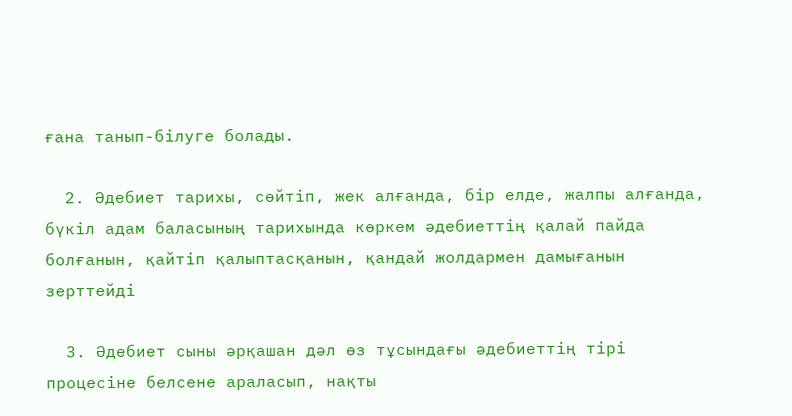ғана танып-білуге болады.

  2. Әдебиет тарихы, сөйтіп, жек алғанда, бір елде, жалпы алғанда, бүкіл адам баласының тарихында көркем әдебиеттің қалай пайда болғанын, қайтіп қалыптасқанын, қандай жолдармен дамығанын зерттейді

  3. Әдебиет сыны әрқашан дәл өз тұсындағы әдебиеттің тірі процесіне белсене араласып, нақты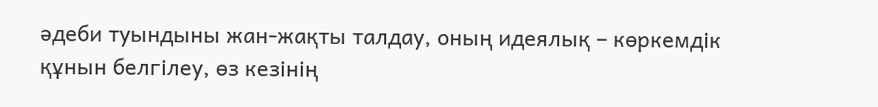әдеби туындыны жан-жақты талдау, оның идеялық – көркемдік құнын белгілеу, өз кезінің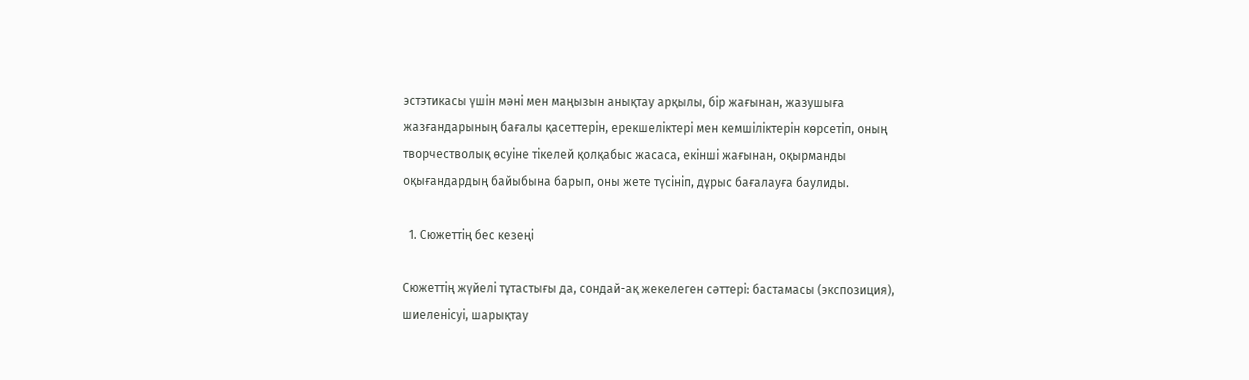эстэтикасы үшін мәні мен маңызын анықтау арқылы, бір жағынан, жазушыға жазғандарының бағалы қасеттерін, ерекшеліктері мен кемшіліктерін көрсетіп, оның творчестволық өсуіне тікелей қолқабыс жасаса, екінші жағынан, оқырманды оқығандардың байыбына барып, оны жете түсініп, дұрыс бағалауға баулиды.

  1. Сюжеттің бес кезеңі

Сюжеттің жүйелі тұтастығы да, сондай-ақ жекелеген сәттері: бастамасы (экспозиция), шиеленісуі, шарықтау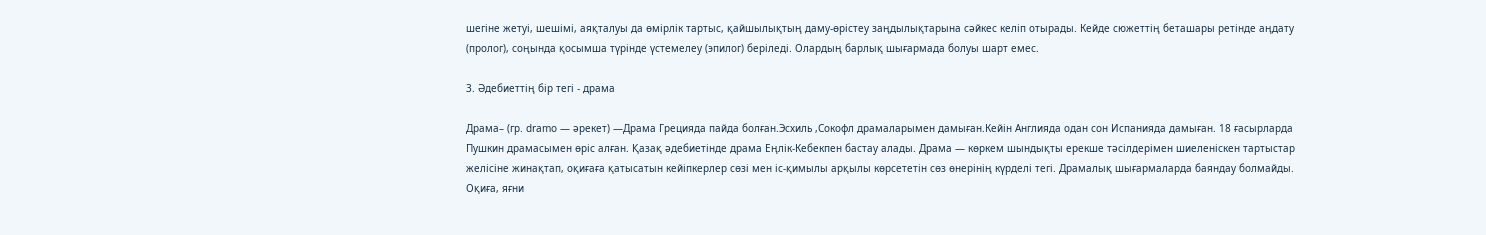шегіне жетуі, шешімі, аяқталуы да өмірлік тартыс, қайшылықтың даму-өрістеу заңдылықтарына сәйкес келіп отырады. Кейде сюжеттің беташары ретінде аңдату (пролог), соңында қосымша түрінде үстемелеу (эпилог) беріледі. Олардың барлық шығармада болуы шарт емес.

3. Әдебиеттің бір тегі - драма

Драма– (гр. dramo — әрекет) —Драма Грецияда пайда болған.Эсхиль ,Сокофл драмаларымен дамыған.Кейін Англияда одан сон Испанияда дамыған. 18 ғасырларда Пушкин драмасымен өріс алған. Қазақ әдебиетінде драма Еңлік-Кебекпен бастау алады. Драма — көркем шындықты ерекше тәсілдерімен шиеленіскен тартыстар желісіне жинақтап, оқиғаға қатысатын кейіпкерлер сөзі мен іс-қимылы арқылы көрсететін сөз өнерінің күрделі тегі. Драмалық шығармаларда баяндау болмайды. Оқиға, яғни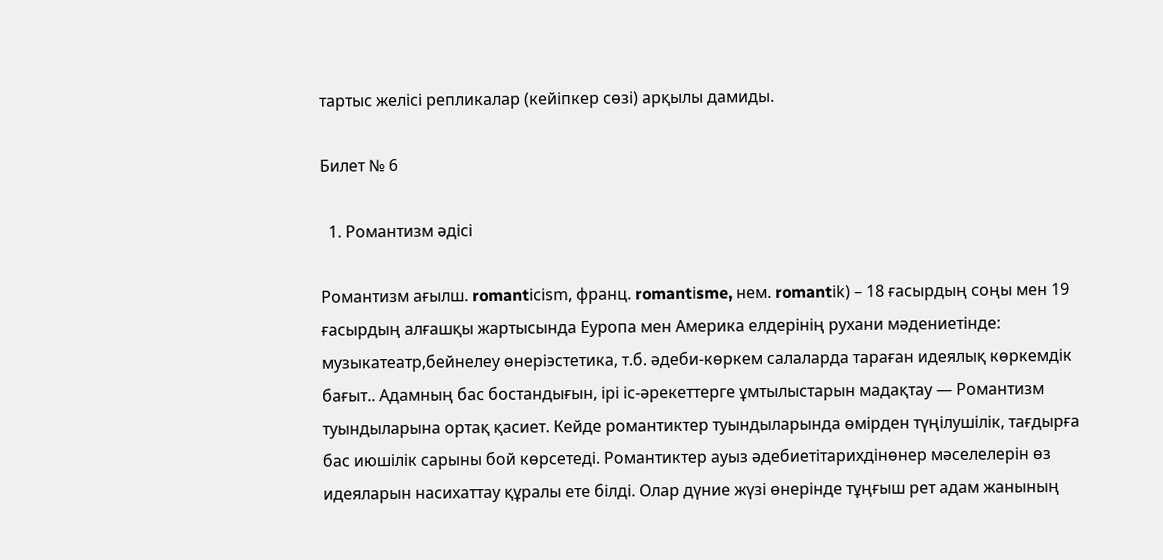тартыс желісі репликалар (кейіпкер сөзі) арқылы дамиды.

Билет № 6

  1. Романтизм әдісі

Романтизм ағылш. romantіcіsm, франц. romantіsme, нем. romantіk) – 18 ғасырдың соңы мен 19 ғасырдың алғашқы жартысында Еуропа мен Америка елдерінің рухани мәдениетінде: музыкатеатр,бейнелеу өнеріэстетика, т.б. әдеби-көркем салаларда тараған идеялық көркемдік бағыт.. Адамның бас бостандығын, ірі іс-әрекеттерге ұмтылыстарын мадақтау — Романтизм туындыларына ортақ қасиет. Кейде романтиктер туындыларында өмірден түңілушілік, тағдырға бас июшілік сарыны бой көрсетеді. Романтиктер ауыз әдебиетітарихдінөнер мәселелерін өз идеяларын насихаттау құралы ете білді. Олар дүние жүзі өнерінде тұңғыш рет адам жанының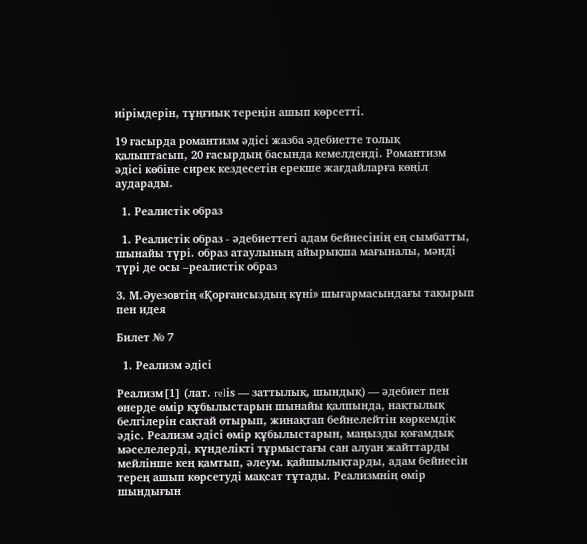иірімдерін, тұңғиық тереңін ашып көрсетті.

19 ғасырда романтизм әдісі жазба әдебиетте толық қалыптасып, 20 ғасырдың басында кемелденді. Романтизм әдісі көбіне сирек кездесетін ерекше жағдайларға көңіл аударады.

  1. Реалистік образ

  1. Реалистік образ - әдебиеттегі адам бейнесінің ең сымбатты, шынайы түрі. образ атаулының айырықша мағыналы, мәнді түрі де осы –реалистік образ

3. М.Әуезовтің «Қорғансыздың күні» шығармасындағы тақырып пен идея

Билет № 7

  1. Реализм әдісі

Реализм[1] (лат. relіs — заттылық, шындық) — әдебиет пен өнерде өмір құбылыстарын шынайы қалпында, нақтылық белгілерін сақтай отырып, жинақтап бейнелейтін көркемдік әдіс. Реализм әдісі өмір құбылыстарын, маңызды қоғамдық мәселелерді, күнделікті тұрмыстағы сан алуан жайттарды мейлінше кең қамтып, әлеум. қайшылықтарды, адам бейнесін терең ашып көрсетуді мақсат тұтады. Реализмнің өмір шындығын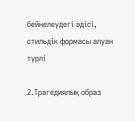бейнелеудегі әдісі, стильдік формасы алуан түрлі

2.Трагедиялық образ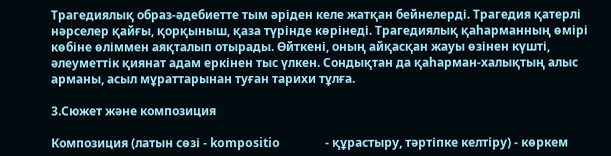Трагедиялық образ-әдебиетте тым әріден келе жатқан бейнелерді. Трагедия қатерлі нәрселер қайғы, қорқыныш, қаза түрінде көрінеді. Трагедиялық қаһарманның өмірі көбіне өліммен аяқталып отырады. Өйткені, оның айқасқан жауы өзінен күшті, әлеуметтік қиянат адам еркінен тыс үлкен. Сондықтан да қаһарман-халықтың алыс арманы, асыл мұраттарынан туған тарихи тұлға.

3.Сюжет және композиция

Композиция (латын сөзі - kompositio               - құрастыру, тәртіпке келтіру) - көркем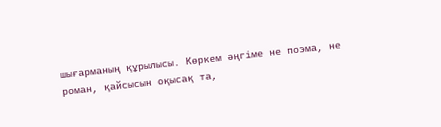шығарманың құрылысы. Көркем әңгіме не поэма, не роман, қайсысын оқысақ та,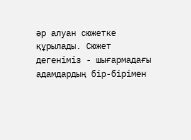әр алуан сюжетке құрылады. Сюжет дегеніміз - шығармадағы адамдардың бір-бірімен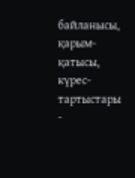байланысы, қарым-қатысы, күрес-тартыстары -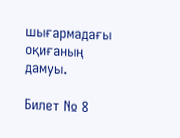шығармадағы оқиғаның дамуы.

Билет № 8